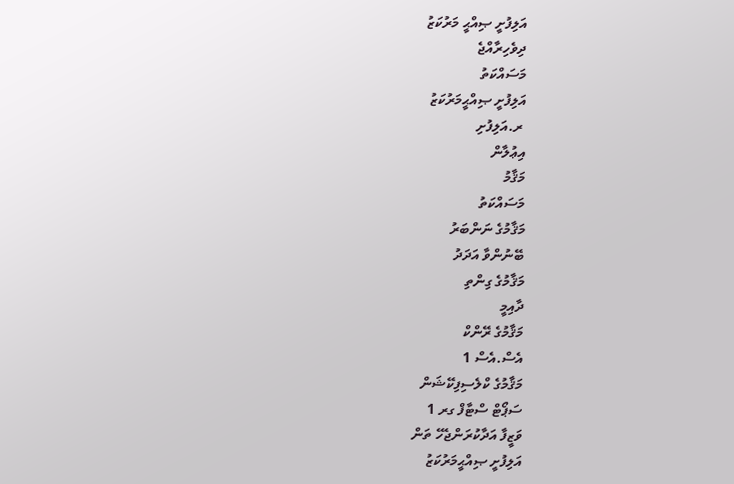އަލިފުށީ ޞިއްޙީ މަރުކަޒު
ދިވެހިރާއްޖެ
މަސައްކަތު
އަލިފުށީ ޞިއްޙީމަރުކަޒު
 ރ.އަލިފުށި
އިޢުލާން
މަޤާމު
މަސައްކަތު
މަޤާމުގެ ނަންބަރު
ބޭނުންވާ އަދަދު
މަޤާމުގެ ގިންތި
ދާއިމީ
މަޤާމުގެ ރޭންކް
އެސް.އެސް 1
މަޤާމުގެ ކްލެސިފިކޭޝަން
ސަޕޯޓް ސްޓާފް ގރ 1
ވަޒީފާ އަދާކުރަންޖެހޭ ތަން
އަލިފުށީ ޞިއްޙީމަރުކަޒު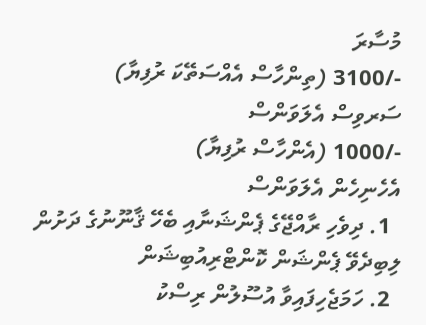މުސާރަ
-/3100 (ތިންހާސް އެއްސަތޭކަ ރުފިޔާ)
ސަރވިސް އެލަވަންސް
-/1000 (އެންހާސް ރުފިޔާ)
އެހެނިހެން އެލަވަންސް
  1. ދިވެހި ރާއްޖޭގެ ޕެންޝަނާއި ބެހޭ ޤާނޫނުގެ ދަށުން ލިބިދެވޭ ޕެންޝަން ކޮންޓްރިއުބިޝަން
  2. ހަމަޖެހިފައިވާ އުސޫލުން ރިސްކު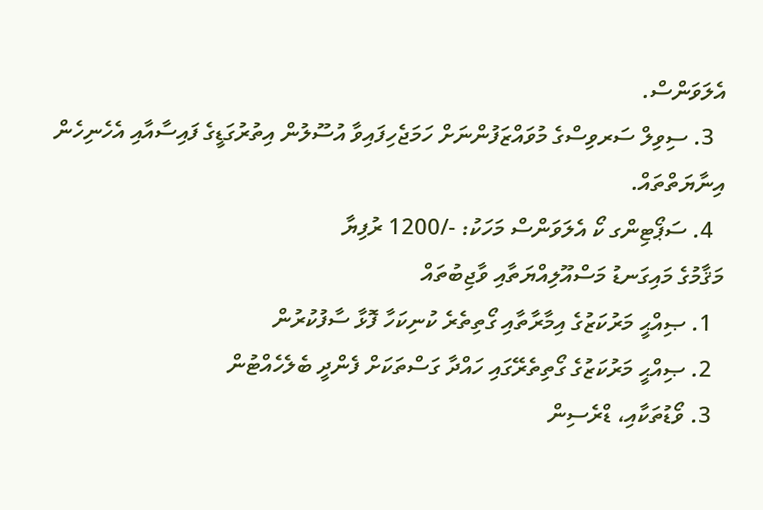އެލަވަންސް.
  3. ސިވިލް ސަރވިސްގެ މުވައްޒަފުންނަށް ހަމަޖެހިފައިވާ އުސޫލުން އިތުރުގަޑީގެ ފައިސާއާއި އެހެނިހެން އިނާޔަތްތައް.
  4. ސަޕޯޓިންގ ކޯ އެލަވަންސް މަހަކު: -/1200 ރުފިޔާ
މަޤާމުގެ މައިގަނޑު މަސްއޫލިއްޔަތާއި ވާޖިބުތައް
  1. ޞިއްޙީ މަރުކަޒުގެ އިމާރާތާއި ގޯތިތެރެ ކުނިކަހާ ފޮޅާ ސާފުކުރުން
  2. ޞިއްޙީ މަރުކަޒުގެ ގޯތިތެރޭގައި ހައްދާ ގަސްތަކަށް ފެންދީ ބެލެހެއްޓުން
  3. ވޯޑުތަކާއި، ޑްރެސިން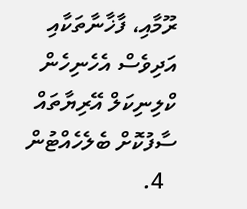ރޫމާއި، ފާޚާނާތަކާއި އަދިވެސް އެހެނިހެން ކްލިނިކަލް އޭރިޔާތައް ސާފުކޮށް ބެލެހެއްޓުން
  4.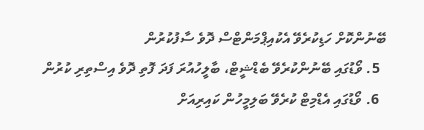ބޭނުންކޮށް ހަޑިކުރެވޭ އެކުއިޕްމަންޓްސް ދޮވެ ސާފުކުރުން
  5. ވޯޑުގައި ބޭނުންކުރެވޭ ބެޑްޝީޓް، ބާލީހުއުރަ ފަދަ ފޮތި ދޮވެ އިސްތިރި ކުރުން
  6. ވޯޑުގައި އެޑްމިޓް ކުރެވޭ ބަލިމީހުން ކައިރިއަށް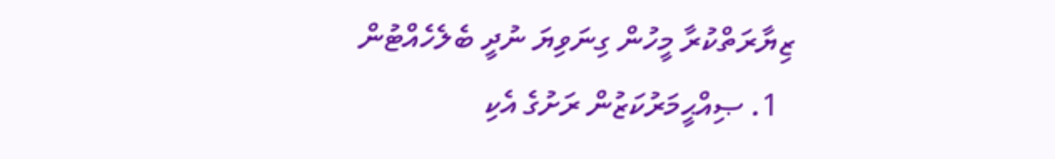ޒިޔާރަތްކުރާ މީހުން ގިނަވިޔަ ނުދީ ބެލެހެއްޓުން
  1. ޞިއްޙީމަރުކަޒުން ރަށުގެ އެކި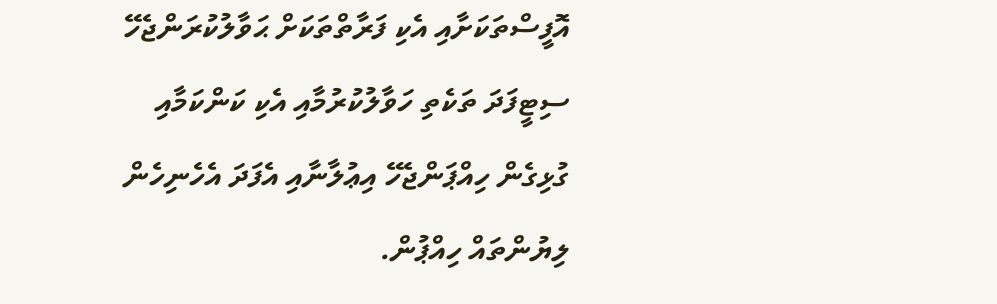އޮފީސްތަކަށާއި އެކި ފަރާތްތަކަށް ޙަވާލުކުރަންޖެހޭ ސިޓީފަދަ ތަކެތި ހަވާލުކުރުމާއި އެކި ކަންކަމާއި ގުޅިގެން ހިއްޕަންޖެހޭ އިޢުލާނާއި އެފަދަ އެހެނިހެން ލިޔުންތައް ހިއްޕުން.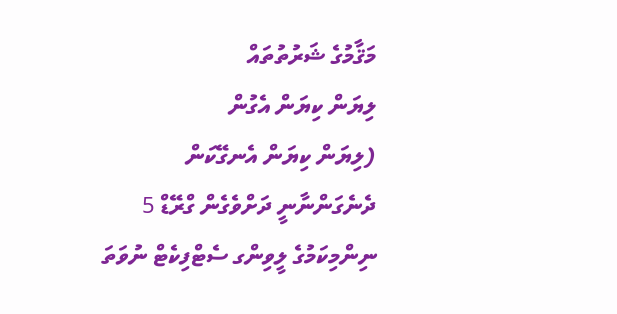މަޤާމުގެ ޝަރުތުތައް
ލިޔަން ކިޔަން އެގުން
(ލިޔަން ކިޔަން އެނގޭކަން ދެނެގަންނާނީ ދަށްވެގެން ގްރޭޑް 5 ނިންމިކަމުގެ ލީވިންގ ސެޓްފިކެޓް ނުވަތަ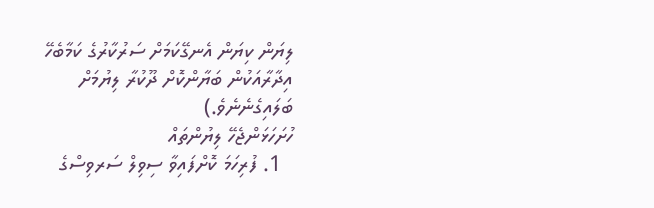ލިޔަން ކިޔަން އެނގޭކަމަށް ސަރުކާރުގެ ކަމާބެހޭ އިދާރާއަކުން ބަޔާންކޮށް ދޫކުރާ ލިޔުމަށް ބަލައިގެނެނެވެ.)
ހުށަހަޅަންޖެހޭ ލިޔުންތައް
  1. ފުރިހަމަ ކޮށްފައިވާ ސިވިލް ސަރވިސްގެ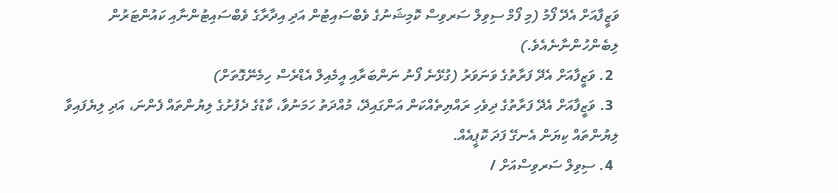ވަޒީފާއަށް އެދޭ ފޯމު (މި ފޯމް ސިވިލް ސަރވިސް ކޮމިޝަނުގެ ވެބްސައިޓުން އަދި އިދާރާގެ ވެބްސައިޓުންނާއި ކައުންޓަރުން ލިބެންހުންނާނެއެވެ.)
  2. ވަޒީފާއަށް އެދޭ ފަރާތުގެ ވަނަވަރު (ގުޅޭނެ ފޯނު ނަންބަރާއި އީމެއިލް އެޑްރެސް ހިމެނޭގޮތަށް)
  3. ވަޒީފާއަށް އެދޭ ފަރާތުގެ ދިވެހި ރައްޔިތެއްކަން އަންގައިދޭ، މުއްދަތު ހަމަނުވާ، ކާޑުގެ ދެފުށުގެ ލިޔުންތައް ފެންނަ، އަދި ލިޔެފައިވާ ލިޔުންތައް ކިޔަން އެނގޭ ފަދަ ކޮޕީއެއް.
  4. ސިވިލް ސަރވިސްއަށް /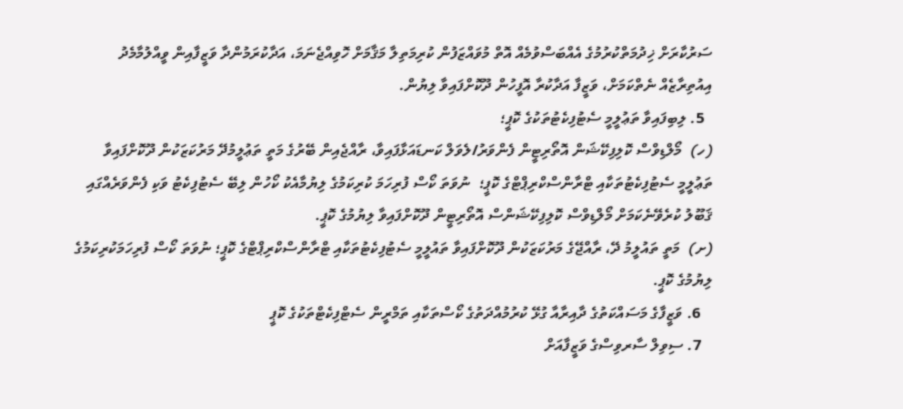ސަރުކާރަށް ޚިދުމަތްކުރުމުގެ އެއްބަސްވުމެއް އޮތް މުވައްޒަފުން ކުރިމަތިލާ މަޤާމަށް ހޮވިއްޖެނަމަ، އަދާކުރަމުންދާ ވަޒީފާއިން ވީއްލުމާމެދު އިއުތިރާޒެއް ނެތްކަމަށް، ވަޒީފާ އަދާކުރާ އޮފީހުން ދޫކޮށްފައިވާ ލިޔުން.
  5. ލިބިފައިވާ ތަޢުލީމީ ސެޓުފިކެޓުތަކުގެ ކޮޕީ؛
(ހ)  މޯލްޑިވްސް ކޮލިފިކޭޝަން އޮތޯރިޓީން ފެންވަރު/ލެވަލް ކަނޑައަޅާފައިވާ، ރާއްޖެއިން ބޭރުގެ މަތީ ތަޢުލީމުދޭ މަރުކަޒަކުން ދޫކޮށްފައިވާ ތަޢުލީމީ ސެޓުފިކެޓުތަކާއި ޓްރާންސްކްރިޕްޓްގެ ކޮޕީ؛  ނުވަތަ ކޯސް ފުރިހަމަ ކުރިކަމުގެ ލިޔުމާއެކު ކޯހުން ލިބޭ ސެޓުފިކެޓު ވަކި ފެންވަރެއްގައި ޤަބޫލު ކުރެވޭނެކަމަށް މޯލްޑިވްސް ކޮލިފިކޭޝަންސް އޮތޯރިޓީން ދޫކޮށްފައިވާ ލިޔުމުގެ ކޮޕީ.
(ށ)  މަތީ ތައުލީމު ދޭ، ރާއްޖޭގެ މަރުކަޒަކުން ދޫކޮށްފައިވާ ތައުލީމީ ސެޓުފިކެޓުތަކާއި ޓްރާންސްކްރިޕްޓްގެ ކޮޕީ؛ ނުވަތަ ކޯސް ފުރިހަމަކުރިކަމުގެ ލިޔުމުގެ ކޮޕީ.
   6. ވަޒީފާގެ މަސައްކަތުގެ ދާއިރާއާ ގުޅޭ ކުރުމުއްދަތުގެ ކޯސްތަކާއި ތަމްރީން ސެޓްފިކެޓްތަކުގެ ކޮޕީ
   7. ސިވިލް ސާރވިސްގެ ވަޒީފާއަށް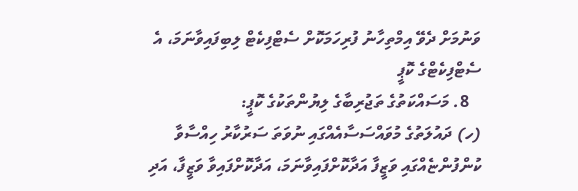ވަނުމަށް ދެވޭ އިމްތިހާނު ފުރިހަމަކޮށް ސެޓްފިކެޓް ލިބިފައިވާނަމަ، އެ ސެޓްފިކެޓްގެ ކޮޕީ
   8. މަސައްކަތުގެ ތަޖުރިބާގެ ލިޔުންތަކުގެ ކޮޕީ:
(ހ) ދައުލަތުގެ މުވައްސަސާއެއްގައި ނުވަތަ ސަރުކާރު ހިއްސާވާ ކުންފުންޏެއްގައި ވަޒީފާ އަދާކޮށްފައިވާނަމަ، އަދާކޮށްފައިވާ ވަޒީފާ، އަދި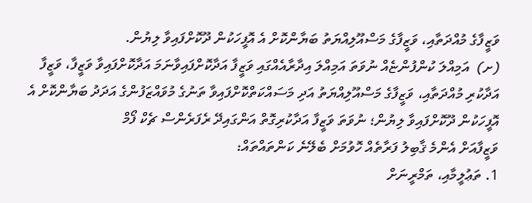ވަޒީފާގެ މުއްދަތާއި، ވަޒީފާގެ މަސްއޫލިއްޔަތު ބަޔާންކޮށް އެ އޮފީހަކުން ދޫކޮށްފައިވާ ލިޔުން.
(ށ)  އަމިއްލަ ކުންފުންޏެއް ނުވަތަ އަމިއްލަ އިދާރާއެއްގައި ވަޒީފާ އަދާކޮށްފައިވާނަމަ އަދާކޮށްފައިވާ ވަޒީފާ، ވަޒީފާ އަދާކުރި މުއްދަތާއި، ވަޒީފާގެ މަސްއޫލިއްޔަތު އަދި މަސައްކަތްކޮށްފައިވާ ތަނުގެ މުވައްޒަފުންގެ އަދަދު ބަޔާންކޮށް އެ އޮފީހަކުން ދޫކޮށްފައިވާ ލިޔުން؛ ނުވަތަ ވަޒީފާ އަދާކުރިގޮތް އަންގައިދޭ ރެފަރެންސް ޗެކް ފޯމް
ވަޒީފާއަށް އެންމެ ޤާބިލު ފަރާތެއް ހޮވުމަށް ބެލޭނެ ކަންތައްތައް:
1. ތަޢުލީމާއި، ތަމްރީނަށް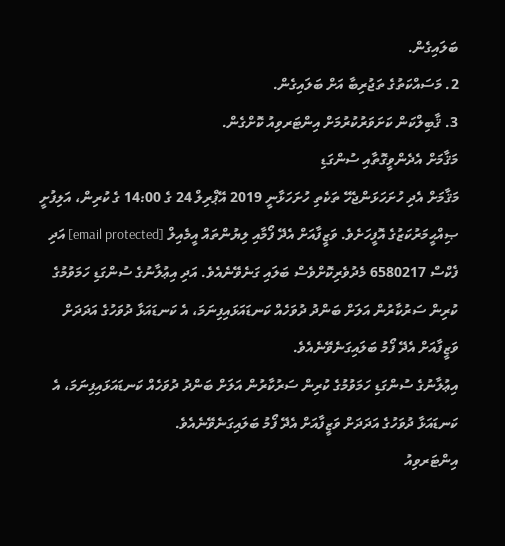ބަލައިގެން.
2. މަސައްކަތުގެ ތަޖުރިބާ އަށް ބަލައިގެން.
3. ޤާބިލްކަން ކަށަވަރުކުރުމަށް އިންޓަރވިއު ކޮށްގެން.
މަޤާމަށް އެދެންވީގޮތާއި ސުންގަޑި
މަޤާމަށް އެދި ހުށަހަޅަންޖެހޭ ތަކެތި ހުށަހަޅާނީ 2019 އޭޕްރިލް 24 ގެ 14:00 ގެ ކުރިން، އަލިފުށީ ޞިއްޙީމަރުކަޒުގެ އޮފީހަށެވެ. ވަޒީފާއަށް އެދޭ ފޯމާއި ލިޔުންތައް އީމެއިލް [email protected] އަދި ފެކްސް 6580217 މެދުވެރިކޮށްވެސް ބަލައި ގަނެވޭނެއެވެ. އަދި އިޢުލާނުގެ ސުންގަޑި ހަމަވުމުގެ  ކުރިން ސަރުކާރުން އަލަށް ބަންދު ދުވަހެއް ކަނޑައަޅައިފިނަމަ، އެ ކަނޑައަޅާ ދުވަހުގެ އަދަދަށް ވަޒީފާއަށް އެދޭ ފޯމު ބަލައިގަނެވޭނެއެވެ.
އިޢުލާނުގެ ސުންގަޑި ހަމަވުމުގެ ކުރިން ސަރުކާރުން އަލަށް ބަންދު ދުވަހެއް ކަނޑައަޅައިފިނަމަ، އެ ކަނޑައަޅާ ދުވަހުގެ އަދަދަށް ވަޒީފާއަށް އެދޭ ފޯމު ބަލައިގަނެވޭނެއެވެ.
އިންޓަރވިއު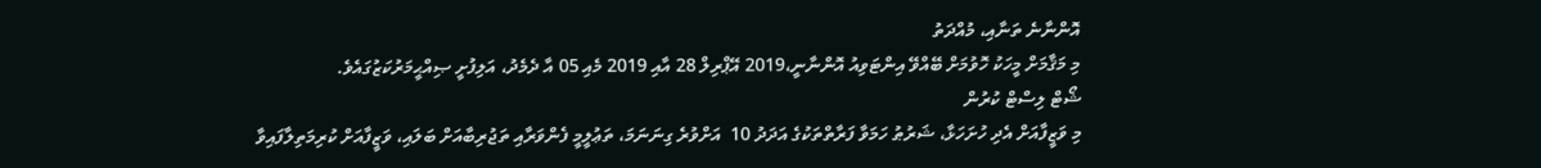އޮންނާނެ ތަނާއި، މުއްދަތު
މި މަޤާމަށް މީހަކު ހޮވުމަށް ބޭއްވޭ އިންޓަވިއު އޮންނާނީ،2019 އޭޕްރިލް 28 އާއި 2019 މެއި 05 އާ ދެމެދު، އަލިފުށީ ޞިއްޙީމަރުކަޒުގައެވެ.
ޝޯޓް ލިސްޓް ކުރުން
މި ވަޒީފާއަށް އެދި ހުށަހަޅާ، ޝަރުޠު ހަމަވާ ފަރާތްތަކުގެ އަދަދު 10  އަށްވުރެ ގިނަނަމަ، ތަޢުލީމީ ފެންވަރާއި ތަޖުރިބާއަށް ބަލައި، ވަޒީފާއަށް ކުރިމަތިލާފައިވާ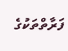ފަރާތްތަކުގެ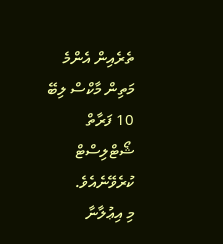ތެރެއިން އެންމެ މަތިން މާކްސް ލިބޭ 10 ފަރާތް ޝޯޓްލިސްޓް ކުރެވޭނެއެވެ.
މި އިޢުލާނާ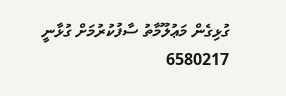ގުޅިގެން މަޢުލޫމާތު ސާފުކުރުމަށް ގުޅާނީ 6580217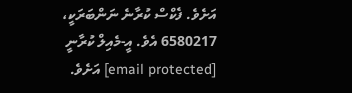އަށެވެ. ފެކްސް ކުރާނެ ނަންބަރަކީ، 6580217 އެވެ. އީ-މެއިލް ކުރާނީ [email protected] އަށެވެ.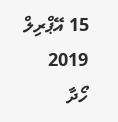15 އޭޕްރިލް 2019
ހޯދާ